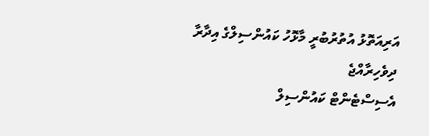އަރިއަތޮޅު އުތުރުބުރީ މާޅޮހު ކައުންސިލްގެ އިދާރާ
ދިވެހިރާއްޖެ
އެސިސްޓެންޓް ކައުންސިލް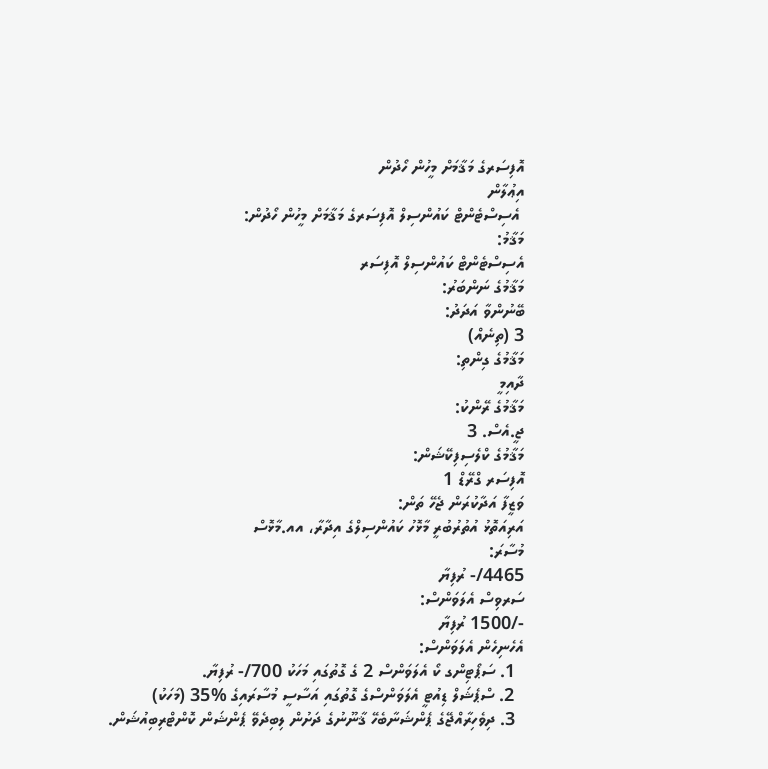އޮފިސަރގެ މަޤާމަށް މީހުން ހޯދުން
އިޢުލާން
 އެސިސްޓެންޓް ކައުންސިލް އޮފިސަރގެ މަޤާމަށް މީހުން ހޯދުން:
މަޤާމު:
އެސިސްޓެންޓް ކައުންސިލް އޮފިސަރ
މަޤާމުގެ ނަންބަރު:
ބޭނުންވާ އަދަދު:
3 (ތިނެއް)
މަޤާމުގެ ގިންތި:
ދާއިމީ
މަޤާމުގެ ރޭންކު:
ޖީ.އެސް. 3
މަޤާމުގެ ކްލެސިފިކޭޝަން:
އޮފިސަރ ގްރޭޑް 1
ވަޒީފާ އަދާކުރަން ޖެހޭ ތަން:
އަރިއަތޮޅު އުތުރުބުރީ މާޅޮހު ކައުންސިލްގެ އިދާރާ، އއ.މާޅޮސް
މުސާރަ:
4465/- ރުފިޔާ
ސަރވިސް އެލަވަންސް:
-/1500 ރުފިޔާ
އެހެނިހެން އެލަވަންސް:
  1. ސަޕޯޓިންގ ކޯ އެލަވަންސް 2 ގެ ގޮތުގައި މަހަކު 700/- ރުފިޔާ.
  2. ސްޕެޝަލް ޑިއުޓީ އެލަވަންސްގެ ގޮތުގައި އަސާސީ މުސާރައިގެ %35 (މަހަކު)
  3. ދިވެހިރާއްޖޭގެ ޕެންޝަނާބެހޭ ޤާނޫނުގެ ދަށުން ލިބިދެވޭ ޕެންޝަން ކޮންޓްރިބިއުޝަން.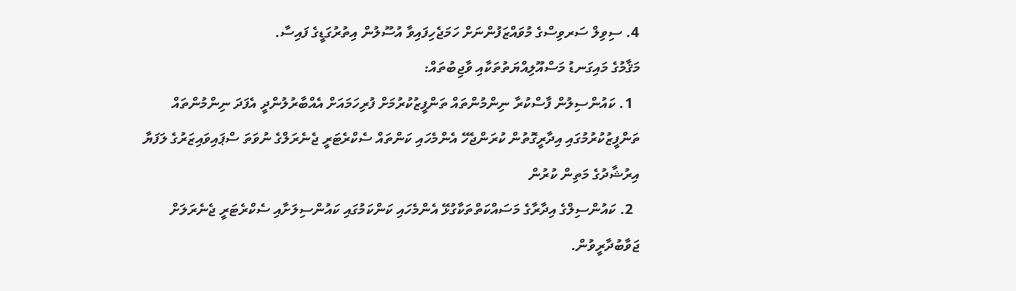4. ސިވިލް ސަރވިސްގެ މުވައްޒަފުންނަށް ހަމަޖެހިފައިވާ އުސޫލުން އިތުރުގަޑީގެ ފައިސާ.
މަޤާމުގެ މައިގަނޑު މަސްއޫލިއްޔަތުތަކާއި ވާޖިބުތައް:
  1. ކައުންސިލުން ފާސްކުރާ ނިންމުންތައް ތަންފީޒުކުރުމަށް ފުރިހަމައަށް އެއްބާރުލުންދީ އެފަދަ ނިންމުންތައް ތަންފީޒުކުރުމުގައި އިދާރީގޮތުން ކުރަންޖެހޭ އެންމެހައި ކަންތައް ސެކްރެޓަރީ ޖެނެރަލްގެ ނުވަތަ ސްޕައިވައިޒަރުގެ ލަފަޔާ އިރުޝާދުގެ މަތިން ކުރުން
  2. ކައުންސިލްގެ އިދާރާގެ މަސައްކަތްތަކާގުޅޭ އެންމެހައި ކަންކަމުގައި ކައުންސިލަށާއި ސެކްރެޓަރީ ޖެނެރަލަށް ޖަވާބުދާރީވުން.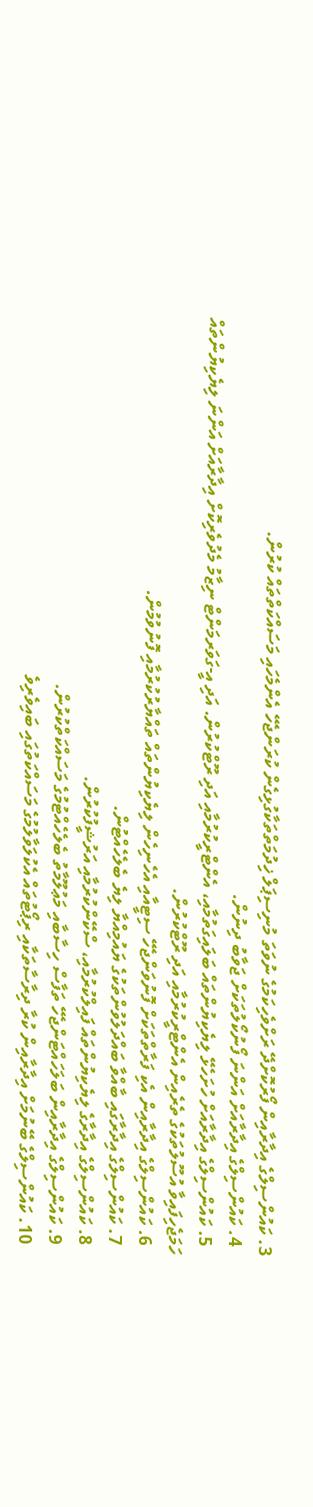3. ކައުންސިލްގެ އިދާރާއިން ފޯރުކޮށްދޭ ރަށްވެހިކަމުގެ ނުވަތަ މުނިސިޕަލް ޚިދުމަތްތަކާގުޅިގެން ކުރަންޖެހޭ އެންމެހައި މަސައްކަތްތައް ކުރުން.
  4. ކައުންސިލްގެ އިދާރާއަށް އަންނަ ފޯނުކޯލުތަކަށް ޖަވާބު ދިނުން.
  5. ކައުންސިލްގެ އިދާރާއަށް ހުށަހެޅޭ ލިޔެކިޔުންތައް ބަލައިގަތުމާއި، އެންޓްރީކުރުމާއި އަދި ރޫޓްކުރުން. އަދި އީ-ގަވަރމަންޓް ނިޒާމު މެދުވެރިކޮށް އިދާރާއަށް އަންނަ ލިޔެކިޔުންތައް ހަމަޖެހިފައިވާ އުސޫލުތަކުގެ ތެރެއިން އެންޓްރީކުރުމާއި އަދި ރޫޓްކުރުން.
  6. ކައުންސިލްގެ އިދާރާއިން އެކި ފަރާތްތަކަށް ފޮނުވަންޖެހޭ ސިޓީއާއި އެހެނިހެން ލިޔެކިޔުންތައް ތައްޔާރުކުރުމާއި ފޮނުވުމުން.
  7. ކައުންސިލްގެ އިދާރާގައި ބާއްވާ ބައްދަލުވުންތަކުގެ ޔައުމިއްޔާ ލިޔެ ބެލެހެއްޓުން.
  8. ކައުންސިލްގެ އިދާރާގެ ލިޔެކިޔުންތައް ފައިލްކުރުމާއި، ސްކޭންކުރުމާއި އަރުޝީފުކުރުން.
  9. ކައުންސިލްގެ އިދާރާއިން ބަލަހައްޓަންޖެހޭ ތަފާސް ހިސާބާއި މަޢުލޫމާތު ބެލެހެއްޓުމުގެ މަސައްކަތްކުރުން.
  10. ކައުންސިލްގެ ބޭނުމަށް އިދާރާއިން ކުރާ ދިރާސާތަކާއި ރިޕޯޓުތައް އެކުލަވާލުމުގެ މަސައްކަތުގައި ބައިވެރިވެ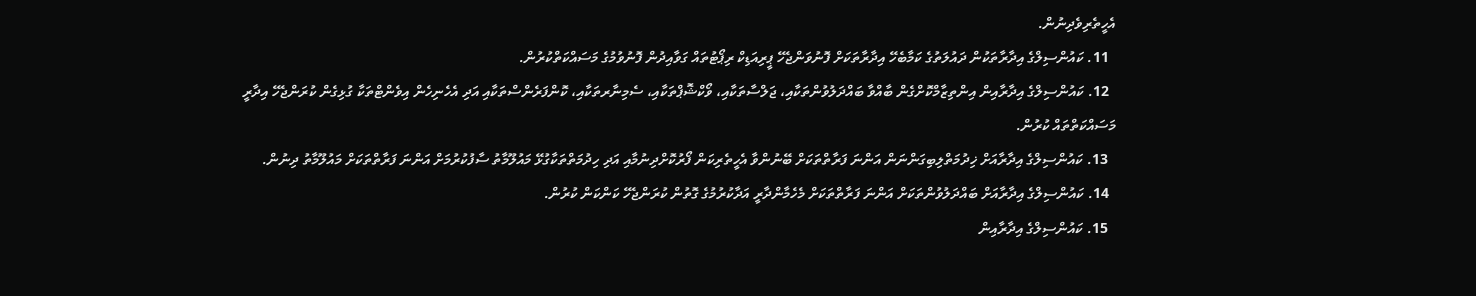އެހީތެރިވެދިނުން.
  11. ކައުންސިލްގެ އިދާރާތަކުން ދައުލަތުގެ ކަމާބެހޭ އިދާރާތަކަށް ފޮނުވަންޖެހޭ ޕީރިއަޑިކް ރިޕޯޓުތައް ގަވާއިދުން ފޮނުވުމުގެ މަސައްކަތްކުރުން.
  12. ކައުންސިލްގެ އިދާރާއިން އިންތިޒާމްކޮށްގެން ބާއްވާ ބައްދަލުވުންތަކާއި، ޖަލްސާތަކާއި، ވޯކްޝޮޕްތަކާއި، ސެމިނާރތަކާއި، ކޮންފަރެންސްތަކާއި އަދި އެހެނިހެން އިވެންޓްތަކާ ގުޅިގެން ކުރަންޖެހޭ އިދާރީ މަސައްކަތްތައް ކުރުން.
  13. ކައުންސިލްގެ އިދާރާއަށް ޚިދުމަތްލިބިގަންނަން އަންނަ ފަރާތްތަކަށް ބޭނުންވާ އެހީތެރިކަން ފޯރުކޮށްދިނުމާއި އަދި ހިދުމަތްތަކާގުޅޭ މައުލޫމާތު ސާފުކުރުމަށް އަންނަ ފަރާތްތަކަށް މައުލޫމާތު ދިނުން.
  14. ކައުންސިލްގެ އިދާރާއަށް ބައްދަލުވުންތަކަށް އަންނަ ފަރާތްތަކަށް މެހެމާންދާރީ އަދާކުރުމުގެ ގޮތުން ކުރަންޖެހޭ ކަންކަން ކުރުން.
  15. ކައުންސިލްގެ އިދާރާއިން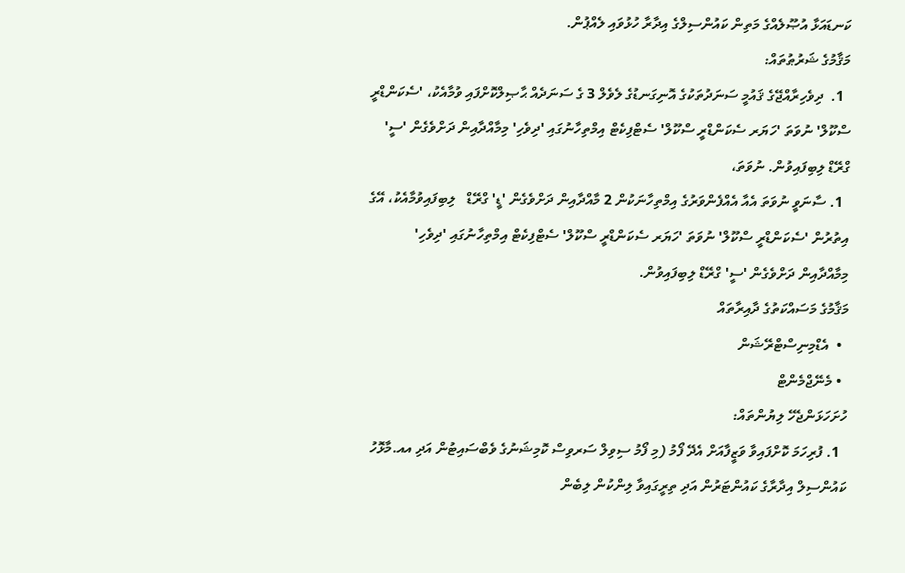ކަނޑައަޅާ އުޞޫލެއްގެ މަތިން ކައުންސިލްގެ އިދާރާ ހުޅުވައި ލެއްޕުން.
މަޤާމުގެ ޝަރުޠުތައް:
  1.  ދިވެހިރާއްޖޭގެ ޤައުމީ ސަނަދުތަކުގެ އޮނިގަނޑުގެ ލެވެލް 3 ގެ ސަނަދެއް ޙާޞިލްކޮށްފައި ވުމާއެކު، 'ސެކަންޑްރީ ސްކޫލް' ނުވަތަ 'ހަޔަރ ސެކަންޑްރީ ސްކޫލް' ސެޓްފިކެޓް އިމްތިހާނުގައި 'ދިވެހި' މިމާއްދާއިން ދަށްވެގެން 'ސީ' ގްރޭޑް ލިބިފައިވުން. ނުވަތަ،
  1. ސާނަވީ ނުވަތަ އެއާ އެއްފެންވަރުގެ އިމްތިހާނަކުން 2 މާއްދާއިން ދަށްވެގެން 'ޑީ' ގްރޭޑް   ލިބިފައިވުމާއެކު، އޭގެ އިތުރުން 'ސެކަންޑްރީ ސްކޫލް' ނުވަތަ 'ހަޔަރ ސެކަންޑްރީ ސްކޫލް' ސެޓްފިކެޓް އިމްތިހާނުގައި 'ދިވެހި' މިމާއްދާއިން ދަށްވެގެން 'ސީ' ގްރޭޑް ލިބިފައިވުން.
މަޤާމުގެ މަސައްކަތުގެ ދާއިރާތައް
  •  އެޑްމިނިސްޓްރޭޝަން
  • މެނޭޖްމެންޓް
ހުށަހަޅަންޖެހޭ ލިޔުންތައް:
  1. ފުރިހަމަ ކޮށްފައިވާ ވަޒީފާއަށް އެދޭ ފޯމު (މި ފޯމު ސިވިލް ސަރވިސް ކޮމިޝަނުގެ ވެބްސައިޓުން އަދި އއ.މާޅޮހު ކައުންސިލް އިދާރާގެ ކައުންޓަރުން އަދި ތިރީގައިވާ ލިންކުން ލިބެން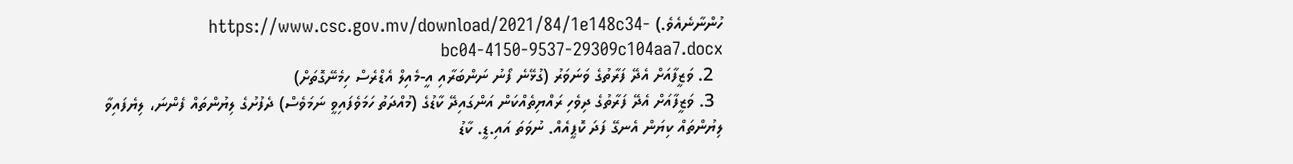ހުންނާނެއެވެ.) https://www.csc.gov.mv/download/2021/84/1e148c34-bc04-4150-9537-29309c104aa7.docx
  2. ވަޒީފާއަށް އެދޭ ފަރާތުގެ ވަނަވަރު (ގުޅޭނެ ފޯނު ނަންބަރާއި އީ-މެއިލް އެޑްރެސް ހިމެނޭގޮތަށް)
  3. ވަޒީފާއަށް އެދޭ ފަރާތުގެ ދިވެހި ރައްޔިތެއްކަން އަންގައިދޭ ކާޑުގެ (މުއްދަތު ހަމަވެފައިވީ ނަމަވެސް) ދެފުށުގެ ލިޔުންތައް ފެންނަ، ލިޔެފައިވާ ލިޔުންތައް ކިޔަން އެނގޭ ފަދަ ކޮޕީއެއް. ނުވަތަ އައި.ޑީ. ކާޑު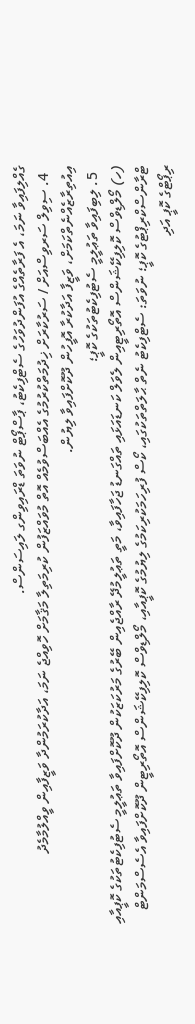ގެއްލިފައިވާ ނަމަ، އެ ފަރާތެއްގެ އުފަންދުވަހުގެ ސެޓްފިކެޓު، ޕާސްޕޯޓް ނުވަތަ ޑްރައިވިންގ ލައިސަންސް.
  4. ސިވިލް ސަރވިސްއަށް / ސަރުކާރަށް ޚިދުމަތްކުރުމުގެ އެއްބަސްވުމެއް އޮތް މުވައްޒަފުން ކުރިމަތިލާ މަޤާމަށް ހޮވިއްޖެ ނަމަ، އަދާކުރަމުންދާ ވަޒީފާއިން ވީއްލުމާމެދު އިއުތިރާޒެއްނެތްކަމަށް، ވަޒީފާ އަދާކުރާ އޮފީހުން ދޫކޮށްފައިވާ ލިޔުން.
  5. ލިބިފައިވާ ތަޢުލީމީ ސެޓުފިކެޓުތަކުގެ ކޮޕީ؛
(ހ) މޯލްޑިވްސް ކޮލިފިކޭޝަންސް އޮތޯރިޓީއިން ލެވަލް ކަނޑައަޅައި ތައްގަނޑު ޖަހާފައިވާ، މަތީ ތަޢުލީމުދޭ ރާއްޖެއިން ބޭރުގެ މަރުކަޒަކުން ދޫކޮށްފައިވާ ތަޢުލީމީ ސެޓުފިކެޓުތަކުގެ ކޮޕީއާއި ޓްރާންސްކްރިޕްޓުގެ ކޮޕީ؛ ނުވަތަ: ސެޓްފިކެޓު ނެތް ޙާލަތްތަކުގައި، ކޯސް ފުރިހަމަކުރިކަމުގެ ލިޔުމުގެ ކޮޕީއާއި، މޯލްޑިވްސް ކޮލިފިކޭޝަންސް އޮތޯރިޓީން ދޫކޮށްފައިވާ އެސެސްމަންޓް ރިޕޯޓްގެ ކޮޕީ އަދި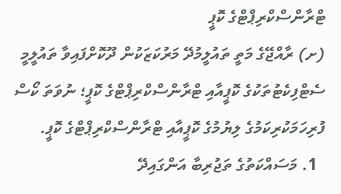ޓްރާންސްކްރިޕްޓްގެ ކޮޕީ
(ށ) ރާއްޖޭގެ މަތީ ތައުލީމުދޭ މަރުކަޒަކުން ދޫކޮށްފައިވާ ތައުލީމީ ސެޓްފިކެޓުތަކުގެ ކޮޕީއާއި ޓްރާންސްކްރިޕްޓްގެ ކޮޕީ؛ ނުވަތަ ކޯސް ފުރިހަމަކުރިކަމުގެ ލިޔުމުގެ ކޮޕީއާއި ޓްރާންސްކްރިޕްޓްގެ ކޮޕީ.
  1. މަސައްކަތުގެ ތަޖުރިބާ އަންގައިދޭ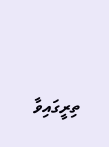ތިރީގައިވާ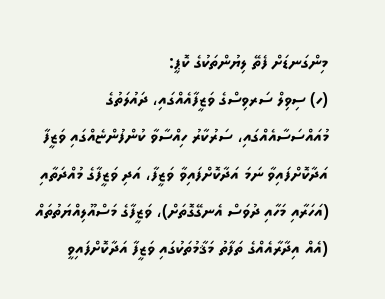މިންގަނޑަށް ފެތޭ ލިޔުންތަކުގެ ކޮޕީ:
(ހ) ސިވިލް ސަރވިސްގެ ވަޒީފާއެއްގައި، ދައުލަތުގެ މުއައްސަސާއެއްގައި، ސަރުކާރު ހިއްސާވާ ކުންފުންޏެއްގައި ވަޒީފާ އަދާކޮށްފައިވާ ނަމަ އަދާކޮށްފައިވާ ވަޒީފާ، އަދި ވަޒީފާގެ މުއްދަތާއި (އަހަރާއި މަހާއި ދުވަސް އެނގޭގޮތަށް)، ވަޒީފާގެ މަސްއޫލިއްޔަތުތައް (އެއް އިދާރާއެއްގެ ތަފާތު މަޤާމުތަކުގައި ވަޒީފާ އަދާކޮށްފައިވީ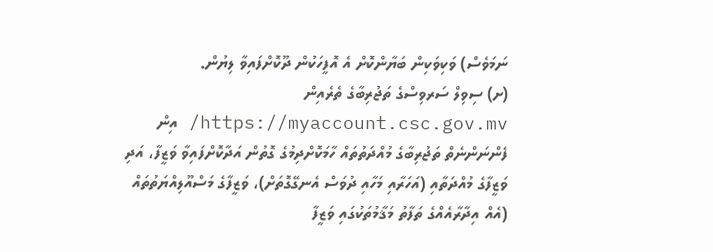ނަމަވެސް) ވަކިވަކިން ބަޔާންކޮށް އެ އޮފީހަކުން ދޫކޮށްފައިވާ ލިޔުން.
(ށ) ސިވިލް ސަރވިސްގެ ތަޖުރިބާގެ ތެރެއިން https://myaccount.csc.gov.mv/ އިން ފެންނަންނެތް ތަޖުރިބާގެ މުއްދަތުތައް ހާމަކޮށްދިމުގެ ގޮތުން އަދާކޮށްފައިވާ ވަޒީފާ، އަދި ވަޒީފާގެ މުއްދަތާއި (އަހަރާއި މަހާއި ދުވަސް އެނގޭގޮތަށް)، ވަޒީފާގެ މަސްއޫލިއްޔަތުތައް (އެއް އިދާރާއެއްގެ ތަފާތު މަޤާމުތަކުގައި ވަޒީފާ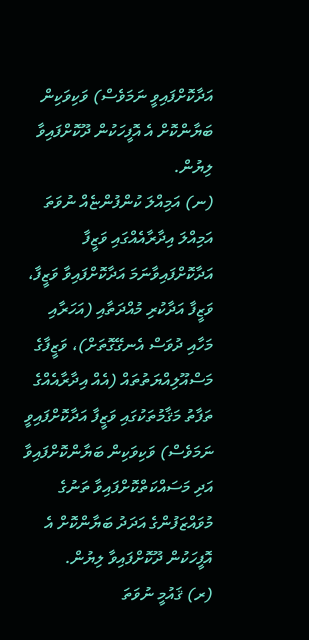އަދާކޮށްފައިވީ ނަމަވެސް) ވަކިވަކިން ބަޔާންކޮށް އެ އޮފީހަކުން ދޫކޮށްފައިވާ ލިޔުން.
(ނ) އަމިއްލަ ކުންފުންޏެއް ނުވަތަ އަމިއްލަ އިދާރާއެއްގައި ވަޒީފާ އަދާކޮށްފައިވާނަމަ އަދާކޮށްފައިވާ ވަޒީފާ، ވަޒީފާ އަދާކުރި މުއްދަތާއި (އަހަރާއި މަހާއި ދުވަސް އެނގޭގޮތަށް)، ވަޒީފާގެ މަސްއޫލިއްޔަތުތައް (އެއް އިދާރާއެއްގެ ތަފާތު މަޤާމުތަކުގައި ވަޒީފާ އަދާކޮށްފައިވީ ނަމަވެސް) ވަކިވަކިން ބަޔާންކޮށްފައިވާ އަދި މަސައްކަތްކޮށްފައިވާ ތަނުގެ މުވައްޒަފުންގެ އަދަދު ބަޔާންކޮށް އެ އޮފީހަކުން ދޫކޮށްފައިވާ ލިޔުން.
(ރ) ޤައުމީ ނުވަތަ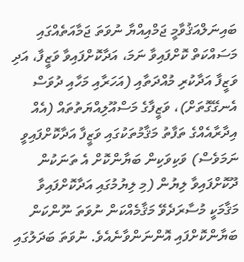ބައިނަލްއަޤުވާމީ ޖަމްއިއްޔާ ނުވަތަ ޖަމާއަތެއްގައި މަސައްކަތް ކޮށްފައިވާ ނަމަ، އަދާކޮށްފައިވާ ވަޒީފާ، އަދި ވަޒީފާ އަދާކުރި މުއްދަތާއި (އަހަރާއި މަހާއި ދުވަސް އެނގޭގޮތަށް)، ވަޒީފާގެ މަސްއޫލިއްޔަތުތައް (އެއް އިދާރާއެއްގެ ތަފާތު މަޤާމުތަކުގައި ވަޒީފާ އަދާކޮށްފައިވީ ނަމަވެސް) ވަކިވަކިން ބަޔާންކޮށް އެ ތަނަކުން ދޫކޮށްފައިވާ ލިޔުން (މި ލިޔުމުގައި އަދާކޮށްފައިވާ މަޤާމަކީ މުސާރަދެވޭ މަޤާމެއްކަން ނުވަތަ ނޫންކަން ބަޔާންކޮށްފައި އޮންނަންވާނެއެވެ. ނުވަތަ ބަދަލުގައި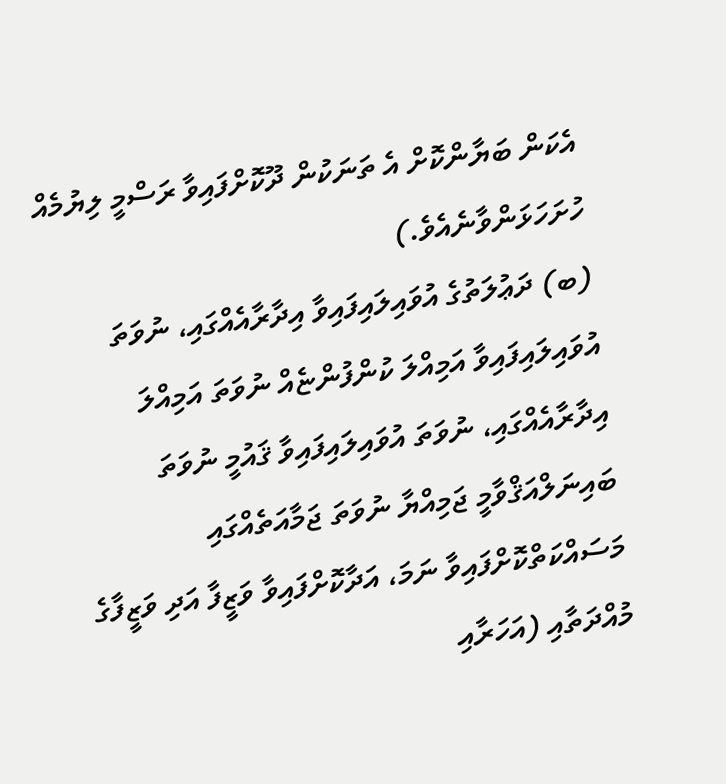އެކަން ބަޔާންކޮށް އެ ތަނަކުން ދޫކޮށްފައިވާ ރަސްމީ ލިޔުމެއް ހުށަހަޅަންވާނެއެވެ.)
(ބ) ދަޢުލަތުގެ އުވައިލައިފައިވާ އިދާރާއެއްގައި، ނުވަތަ އުވައިލައިފައިވާ އަމިއްލަ ކުންފުންޏެއް ނުވަތަ އަމިއްލަ އިދާރާއެއްގައި، ނުވަތަ އުވައިލައިފައިވާ ޤައުމީ ނުވަތަ ބައިނަލްއަޤްވާމީ ޖަމިއްޔާ ނުވަތަ ޖަމާއަތެއްގައި މަސައްކަތްކޮށްފައިވާ ނަމަ، އަދާކޮށްފައިވާ ވަޒީފާ އަދި ވަޒީފާގެ މުއްދަތާއި (އަހަރާއި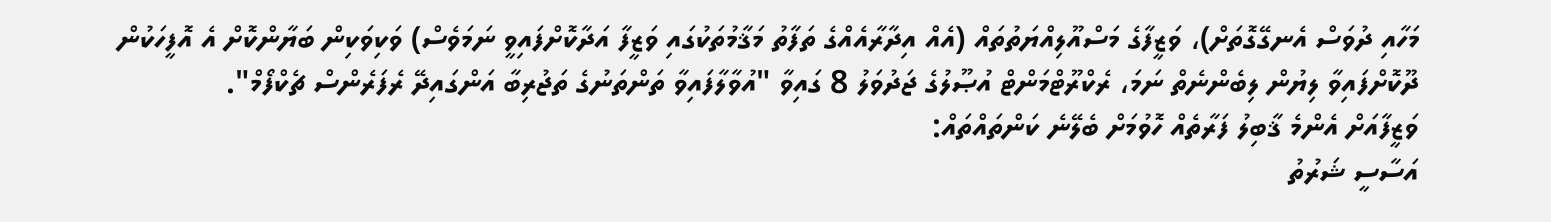މަހާއި ދުވަސް އެނގޭގޮތަށް)، ވަޒީފާގެ މަސްއޫލިއްޔަތުތައް (އެއް އިދާރާއެއްގެ ތަފާތު މަޤާމުތަކުގައި ވަޒީފާ އަދާކޮށްފައިވީ ނަމަވެސް) ވަކިވަކިން ބަޔާންކޮށް އެ އޮފީހަކުން ދޫކޮށްފައިވާ ލިޔުން ލިބެންނެތް ނަމަ، ރެކްރޫޓްމަންޓް އުޞޫލުގެ ޖަދުވަލު 8 ގައިވާ "އުވާލާފައިވާ ތަންތަނުގެ ތަޖުރިބާ އަންގައިދޭ ރެފަރެންސް ޗެކްފޯމް".
ވަޒީފާއަށް އެންމެ ޤާބިލު ފަރާތެއް ހޮވުމަށް ބެލޭނެ ކަންތައްތައް:
އަސާސީ ޝަރުތު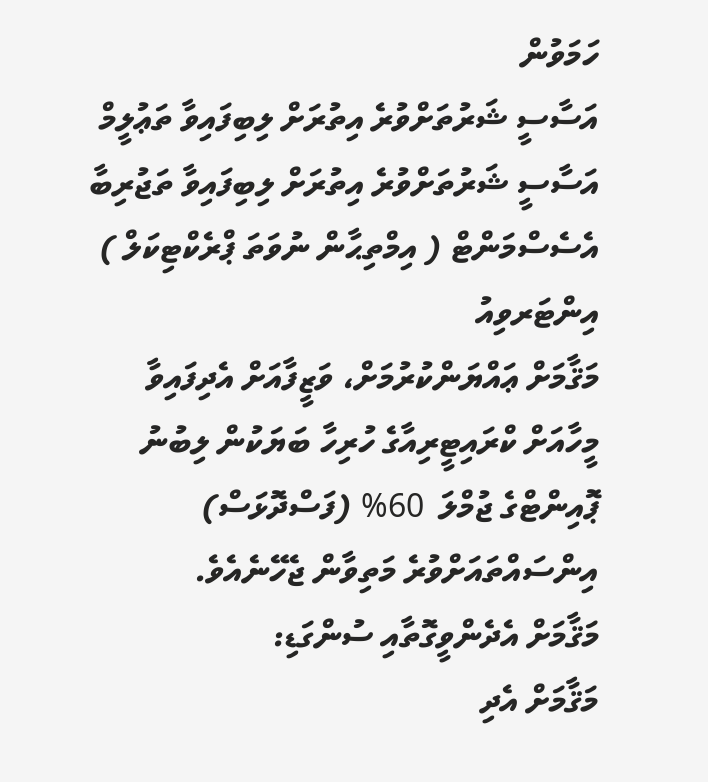ހަމަވުން
އަސާސީ ޝަރުތަށްވުރެ އިތުރަށް ލިބިފައިވާ ތަޢުލީމް
އަސާސީ ޝަރުތަށްވުރެ އިތުރަށް ލިބިފައިވާ ތަޖުރިބާ
އެސެސްމަންޓް ( އިމްތިޙާން ނުވަތަ ޕްރެކްޓިކަލް )
އިންޓަރވިއު
މަޤާމަށް ޢައްޔަންކުރުމަށް، ވަޒީފާއަށް އެދިފައިވާ މީހާއަށް ކްރައިޓީރިއާގެ ހުރިހާ ބަޔަކުން ލިބުނު ޕޮއިންޓްގެ ޖުމްލަ  60% (ފަސްދޮޅަސް) އިންސައްތައަށްވުރެ މަތިވާން ޖެހޭނެއެވެ.
މަޤާމަށް އެދެންވީގޮތާއި ސުންގަޑި:
މަޤާމަށް އެދި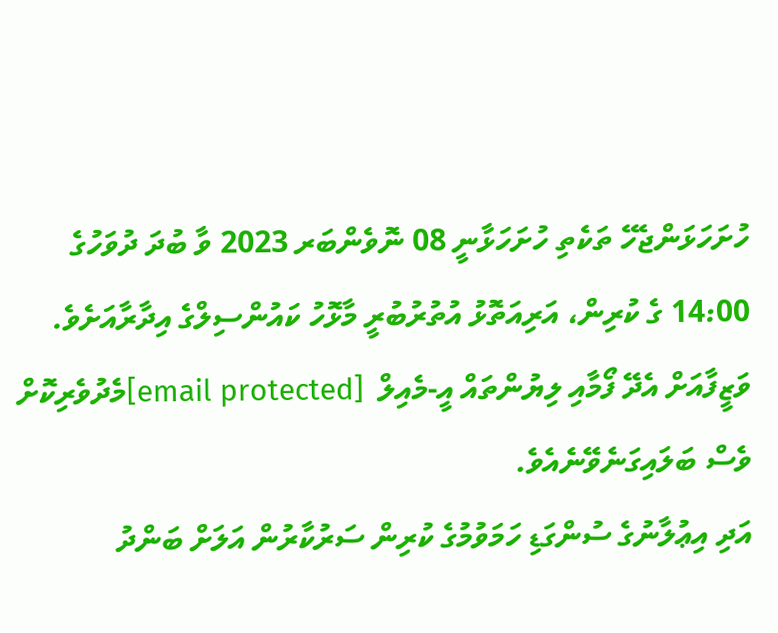ހުށަހަޅަންޖެހޭ ތަކެތި ހުށަހަޅާނީ 08 ނޮވެންބަރ 2023 ވާ ބުދަ ދުވަހުގެ 14:00 ގެ ކުރިން، އަރިއަތޮޅު އުތުރުބުރީ މާޅޮހު ކައުންސިލްގެ އިދާރާއަށެވެ. ވަޒީފާއަށް އެދޭ ފޯމާއި ލިޔުންތައް އީ-މެއިލް  [email protected]މެދުވެރިކޮށް ވެސް ބަލައިގަނެވޭނެއެވެ.
އަދި އިޢުލާނުގެ ސުންގަޑި ހަމަވުމުގެ ކުރިން ސަރުކާރުން އަލަށް ބަންދު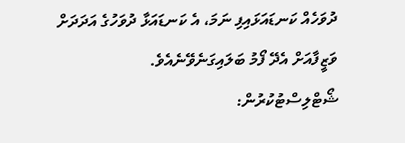ދުވަހެއް ކަނޑައަޅައިފި ނަމަ، އެ ކަނޑައަޅާ ދުވަހުގެ އަދަދަށް ވަޒީފާއަށް އެދޭ ފޯމު ބަލައިގަނެވޭނެއެވެ.
ޝޯޓްލިސްޓުކުރުން: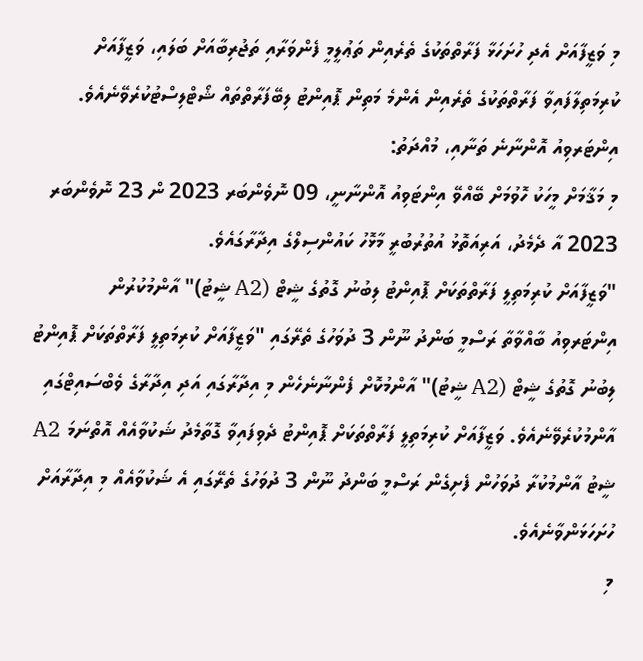މި ވަޒީފާއަށް އެދި ހުށަހަޅާ ފަރާތްތަކުގެ ތެރެއިން ތަޢުލީމީ ފެންވަރާއި ތަޖުރިބާއަށް ބަލައި، ވަޒީފާއަށް ކުރިމަތިލާފައިވާ ފަރާތްތަކުގެ ތެރެއިން އެންމެ މަތިން ޕޮއިންޓު ލިބޭފަރާތްތައް ޝޯޓްލިސްޓުކުރެވޭނެއެވެ.
އިންޓަރވިއު އޮންނާނެ ތަނާއި، މުއްދަތު:
މި މަޤާމަށް މީހަކު ހޮވުމަށް ބޭއްވޭ އިންޓަވިއު އޮންނާނީ، 09 ނޮވެންބަރ 2023 ން 23 ނޮވެންބަރ 2023 އާ ދެމެދު، އަރިއަތޮޅު އުތުރުބުރީ މާޅޮހު ކައުންސިލްގެ އިދާރާގައެވެ.
"ވަޒީފާއަށް ކުރިމަތިލީ ފަރާތްތަކަށް ޕޮއިންޓު ލިބުނު ގޮތުގެ ޝީޓް (A2 ޝީޓު)" އާންމުކުރުން
އިންޓަރވިއު ބާއްވާތާ ރަސްމީ ބަންދު ނޫން 3 ދުވަހުގެ ތެރޭގައި "ވަޒީފާއަށް ކުރިމަތިލީ ފަރާތްތަކަށް ޕޮއިންޓު ލިބުނު ގޮތުގެ ޝީޓް (A2 ޝީޓު)" އާންމުކޮށް ފެންނާނެހެން މި އިދާރާގައި އަދި އިދާރާގެ ވެބްސައިޓްގައި އާންމުކުރެވޭނެއެވެ. ވަޒީފާއަށް ކުރިމަތިލީ ފަރާތްތަކަށް ޕޮއިންޓު ދެވިފައިވާ ގޮތާމެދު ޝަކުވާއެއް އޮތްނަމަ A2 ޝީޓު އާންމުކުރާ ދުވަހުން ފެށިގެން ރަސްމީ ބަންދު ނޫން 3 ދުވަހުގެ ތެރޭގައި އެ ޝަކުވާއެއް މި އިދާރާއަށް ހުށަހަޅަންވާނެއެވެ.
މި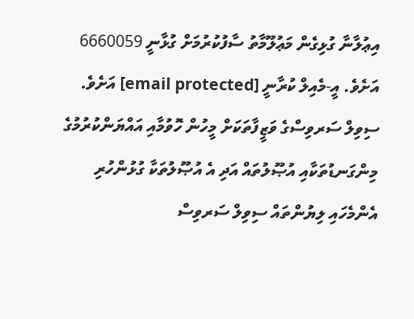އިޢުލާނާ ގުޅިގެން މަޢުލޫމާތު ސާފުކުރުމަށް ގުޅާނީ 6660059 އަށެވެ. އީ-މެއިލް ކުރާނީ [email protected] އަށެވެ.
ސިވިލް ސަރވިސްގެ ވަޒީފާތަކަށް މީހުން ހޮވުމާއި އައްޔަންކުރުމުގެ މިންގަނޑުތަކާއި އުޞޫލުތައް އަދި އެ އުޞޫލުތަކާ ގުޅުންހުރި އެންމެހައި ލިޔުންތައް ސިވިލް ސަރވިސް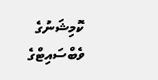ކޮމިޝަނުގެ ވެބްސައިޓްގެ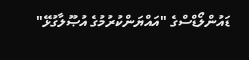ޑައުންލޯޑްސްގެ "އައްޔަންކުރުމުގެ އުޞޫލާގުޅޭ"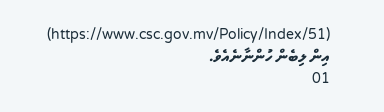(https://www.csc.gov.mv/Policy/Index/51) އިން ލިބެން ހުންނާނެއެވެ.
01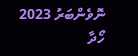ނޮވެންބަރު 2023
ހޯދާ